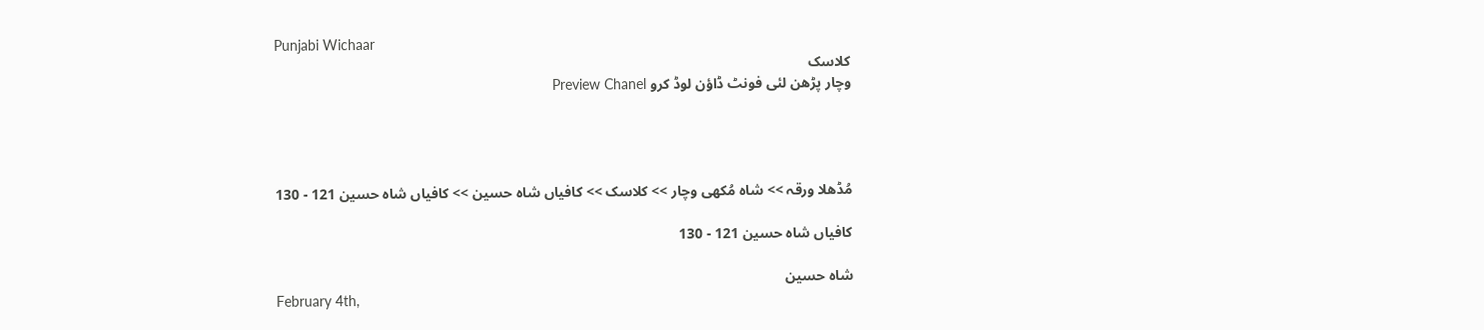Punjabi Wichaar
کلاسک
وچار پڑھن لئی فونٹ ڈاؤن لوڈ کرو Preview Chanel




مُڈھلا ورقہ >> شاہ مُکھی وچار >> کلاسک >> کافیاں شاہ حسین >> کافیاں شاہ حسین 121 - 130

کافیاں شاہ حسین 121 - 130

شاہ حسین
February 4th,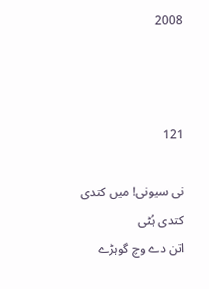2008



121

نی سیونی! میں کتدی کتدی ہُٹی
اتن دے وچ گوہڑے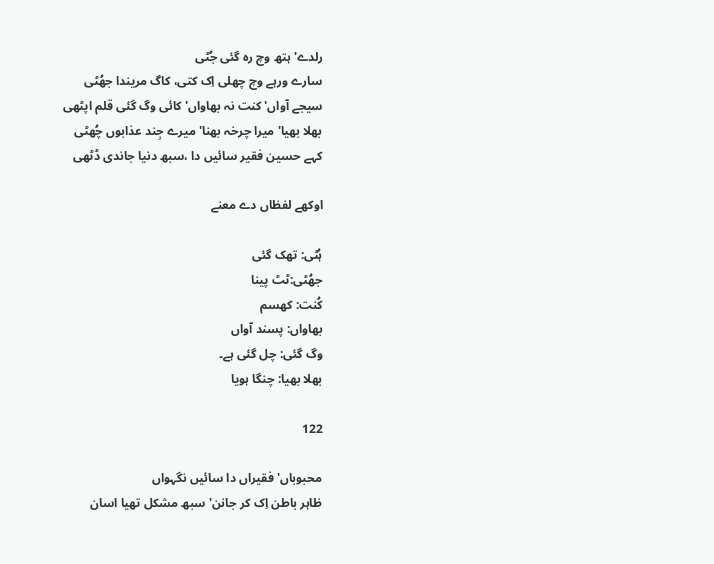رلدے' ہتھ وچ رہ گئی جُٹی
سارے ورہے وچ چھلی اِک کتی، کاگ مریندا جھُٹی
سیجے آواں' کنت نہ بھاواں' کائی وگ گئی قلم اپٹھی
بھلا بھیا' میرا چرخہ بھنا' میرے جِند عذابوں چُھٹی
کہے حسین فقیر سائیں دا ،سبھ دنیا جاندی ڈٹھی

اوکھے لفظاں دے معنے

ہُٹی: تھک گئی
جھُٹی:ٹٹ پینا
کُنت: کھسم
بھاواں: پسند آواں
وگ گئی: چل گئی ہے۔
بھلا بھیا: چنگا ہویا

122

محبوباں' فقیراں دا سائیں نگہواں
ظاہر باطن اِک کر جانن' سبھ مشکل تھیا اسان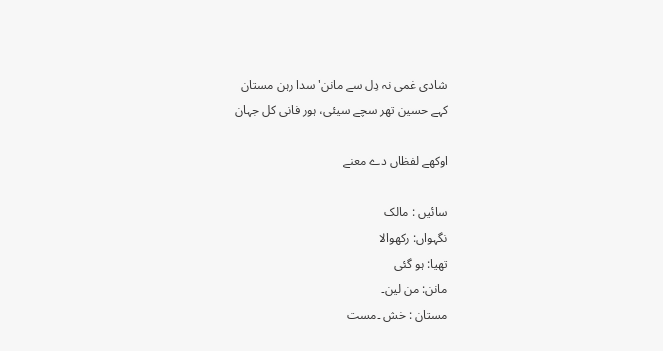شادی غمی نہ دِل سے مانن' سدا رہن مستان
کہے حسین تھر سچے سیئی، ہور فانی کل جہان

اوکھے لفظاں دے معنے

سائیں : مالک
نگہواں: رکھوالا
تھیا: ہو گئی
مانن: من لین۔
مستان : خش ۔مست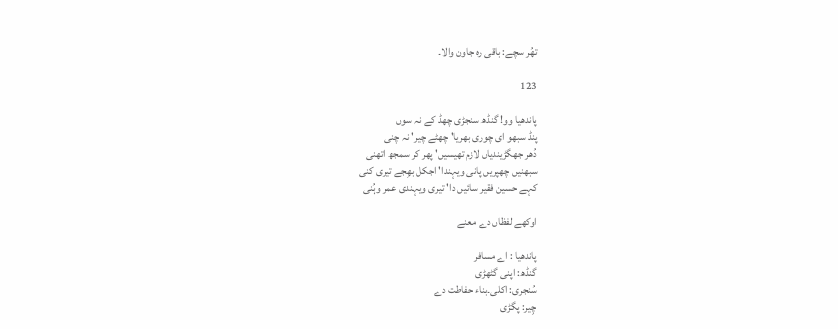تھُر سچے: باقی رہ جاون والا۔

123

پاندھیا وو! گنڈھ سنجڑی چھڈ کے نہ سوں
پنڈ سبھو ای چوری بھریا' چھٹے چیر' نہ چنی
دُھر جھگڑیندیاں لازم تھیسیں' پھر کر سمجھ اتھنی
سبھنیں چھپریں پانی ویہندا' اجکل بھِجے تیری کنی
کہے حسین فقیر سائیں دا' تیری ویہندی عمر وہُنی

اوکھے لفظاں دے معنے

پاندھیا : اے مسافر
گنڈھ: اپنی گٹھڑی
سُنجری: اکلی۔بناء حفاطت دے
چِیر: پگڑی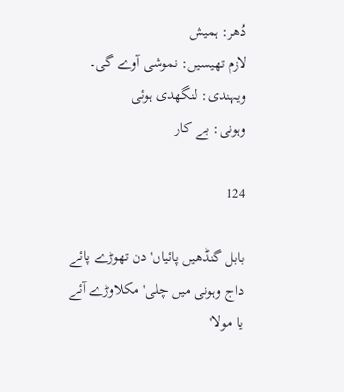دُھر: ہمیش
لازم تھیسیں: نموشی آوے گی۔
ویہندی: لنگھدی ہوئی
وہونی: بے کار

124

بابل گنڈھیں پائیاں' دن تھوڑے پائے
داج وہونی میں چلی' مکلاوڑے آئے
یا مولا'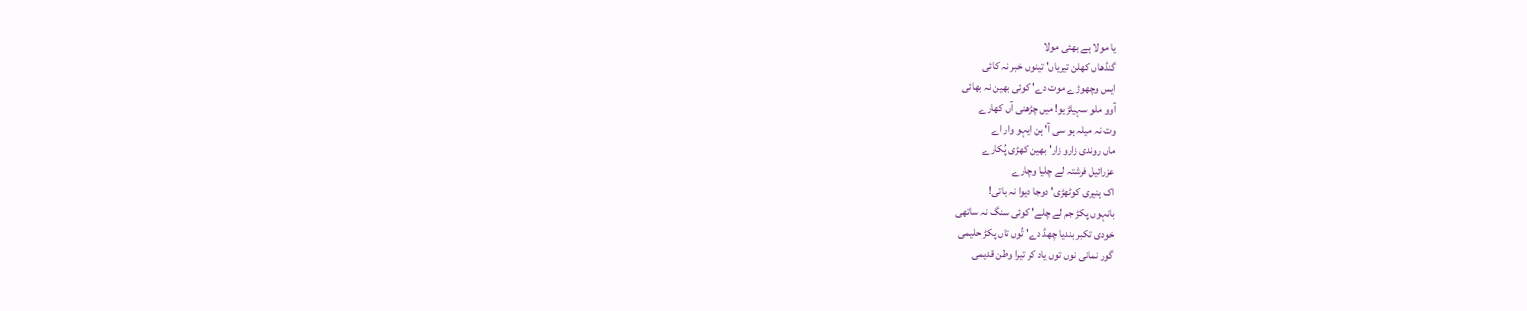یا مولا ہے بھئی مولا
گنڈھاں کھلن تیریاں' تینوں خبر نہ کائی
ایس وچھوڑے موت دے' کوئی بھین نہ بھائی
آوو ملو سہیلڑیو! میں چڑھنی آں کھارے
وت نہ میلہ ہو سی آ' ہن ایہو وار اے
ماں روندی زارو زار' بھین کھڑی پُکارے
عزرائیل فرشتہ لے چلیا وچارے
اک ہنیری کوٹھڑی' دوجا دیوا نہ باتی!
بانہوں پکڑ جم لے چلے' کوئی سنگ نہ ساتھی
خودی تکبر بندیا چھڈ دے' تُوں تاں پکڑ حلیمی
گور نمانی نوں توں یاد کر تیرا وطن قدیمی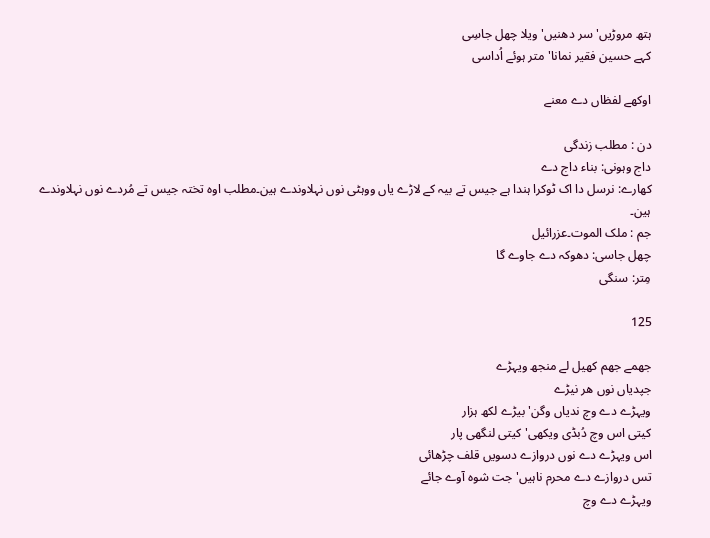ہتھ مروڑیں' سر دھنیں' ویلا چھل جاسِی
کہے حسین فقیر نمانا' متر ہوئے اُداسی

اوکھے لفظاں دے معنے

دن : مطلب زندگی
داج وہونی: بناء داج دے
کھارے: نرسل دا اک ٹوکرا ہندا ہے جیس تے بیہ کے لاڑے یاں ووہٹی نوں نہلاوندے ہین۔مطلب اوہ تختہ جیس تے مُردے نوں نہلاوندے ہین۔
جم : ملک الموت۔عزرائیل
چھل جاسی: دھوکہ دے جاوے گا
مِتر: سنگی

125

جھمے جھم کھیل لے منجھ ویہڑے
جپدیاں نوں ھر نیڑے
ویہڑے دے وچ ندیاں وگن' بیڑے لکھ ہزار
کیتی اس وچ دُبڈی ویکھی' کیتی لنگھی پار
اس ویہڑے دے نوں دروازے دسویں قلف چڑھائی
تس دروازے دے محرم ناہیں' جت شوہ آوے جائے
ویہڑے دے وچ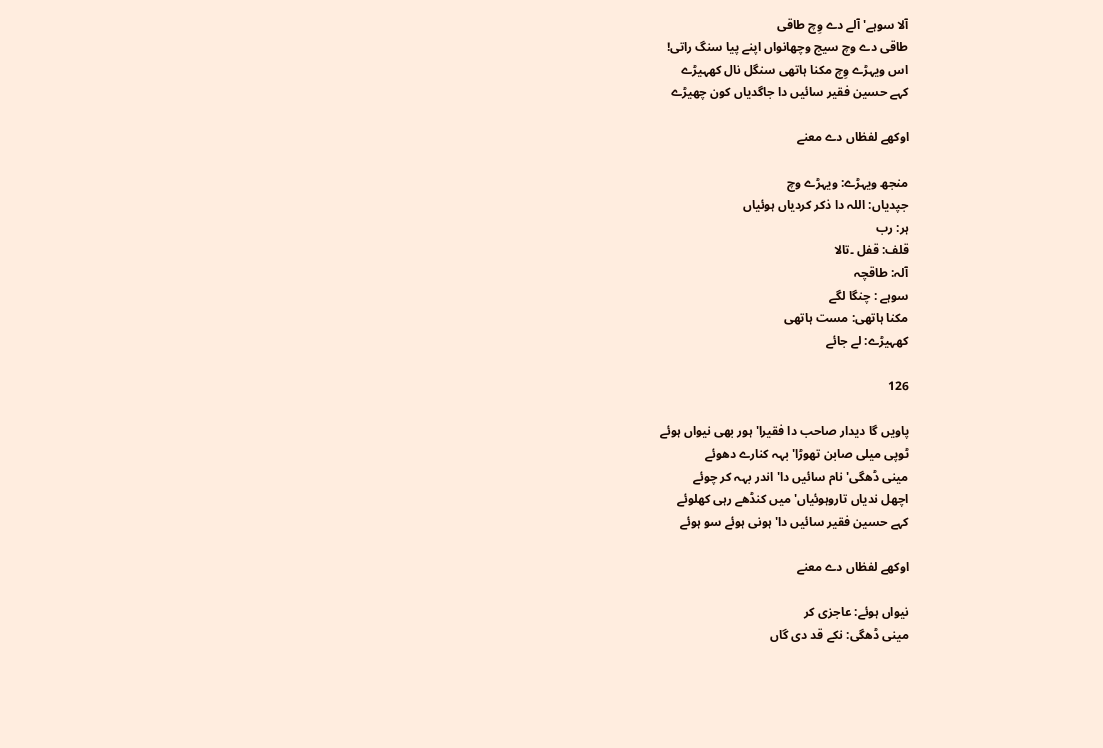آلا سوہے' آلے دے وِچ طاقی
طاقی دے وچ سیج وچھانواں اپنے پیا سنگ راتی!
اس ویہڑے وِچ مکنا ہاتھی سنگل نال کھہیڑے
کہے حسین فقیر سائیں دا جاگدیاں کون چھیڑے

اوکھے لفظاں دے معنے

منجھ ویہڑے: ویہڑے وچ
جپدیاں: اللہ دا ذکر کردیاں ہوئیاں
ہر: رب
قلف: قفل ۔تالا
آلہ: طاقچہ
سوہے : چنگا لگے
مکنا ہاتھی: مست ہاتھی
کھہیڑے: لے جائے

126

پاویں گا دیدار صاحب دا فقیرا' ہور بھی نیواں ہوئے
ٹوپی میلی صابن تھوڑا' بہہ کنارے دھوئے
مینی ڈھگی' نام سائیں دا' اندر بہہ کر چوئے
اچھل ندیاں تاروہوئیاں' میں کنڈھے رہی کھلوئے
کہے حسین فقیر سائیں دا' ہونی ہوئے سو ہوئے

اوکھے لفظاں دے معنے

نیواں ہوئے: عاجزی کر
مینی ڈھگی: نکے قد دی گاں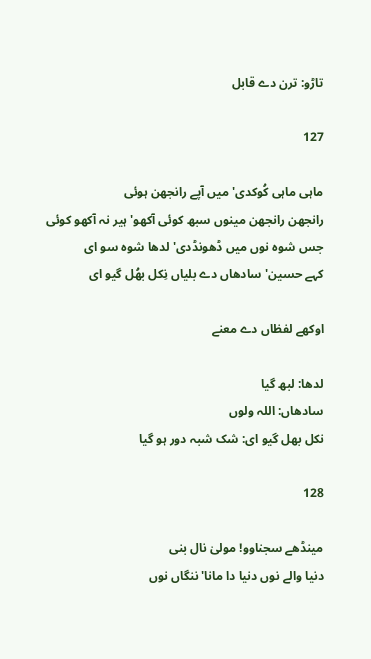تاڑو: ترن دے قابل

127

ماہی ماہی کُوکدی' میں آپے رانجھن ہوئی
رانجھن رانجھن مینوں سبھ کوئی آکھو' ہیر نہ آکھو کوئی
جس شوہ نوں میں ڈھونڈدی' لدھا شوہ سو ای
کہے حسین' سادھاں دے بلیاں نِکل بھُل گیو ای

اوکھے لفظاں دے معنے

لدھا: لبھ گیا
سادھاں: اللہ ولوں
نکل بھل گیو ای: شک شبہ دور ہو گیا

128

مینڈھے سجناوو! مولیٰ نال بنی
دنیا والے نوں دنیا دا مانا' ننگاں نوں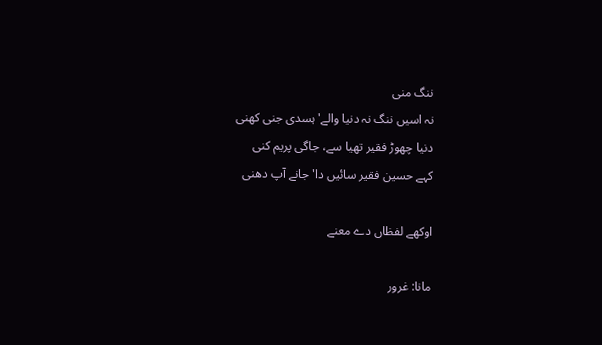ننگ منی
نہ اسیں ننگ نہ دنیا والے' ہسدی جنی کھنی
دنیا چھوڑ فقیر تھیا سے، جاگی پریم کنی
کہے حسین فقیر سائیں دا' جانے آپ دھنی

اوکھے لفظاں دے معنے

مانا: غرور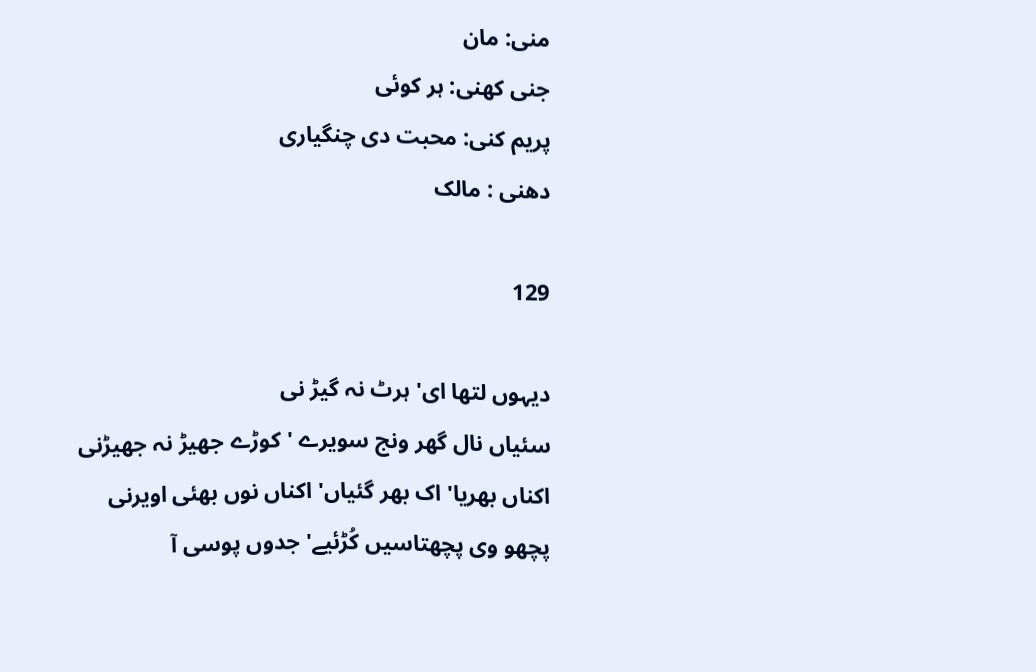منی: مان
جنی کھنی: ہر کوئی
پریم کنی: محبت دی چنگیاری
دھنی : مالک

129

دیہوں لتھا ای' ہرٹ نہ گیڑ نی
سئیاں نال گھر ونج سویرے ' کوڑے جھیڑ نہ جھیڑنی
اکناں بھریا' اک بھر گئیاں' اکناں نوں بھئی اویرنی
پچھو وی پچھتاسیں کُڑئیے' جدوں پوسی آ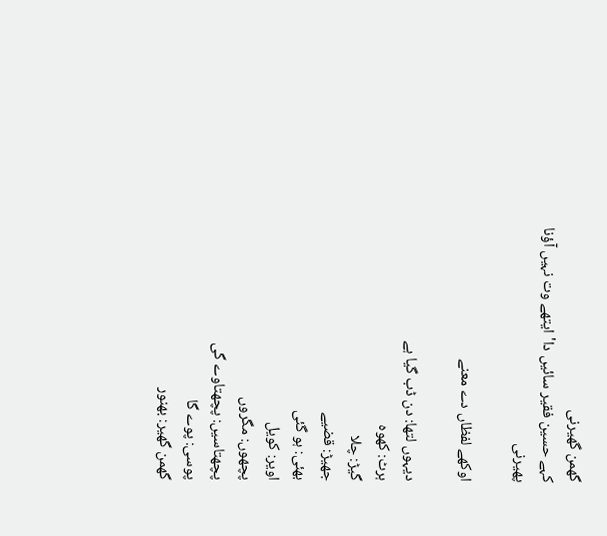گھمن گھیرنی
کہے حسین فقیر سائیں دا' ایتھے وت نہیں آؤنا پھیرنی

اوکھے لفظاں دے معنے

دیہوں لتھا: دن ڈب گیا ہے
ہرٹ: کھوہ
گیڑ: چلا
جھیڑ: قضیے
بھئی: ہو گئی
اویر: کویل
پچھوں: مگروں
پچھتاسیں: پچھتاوے گی
پوسی: پوے گا
گھمن گھیر: بھنور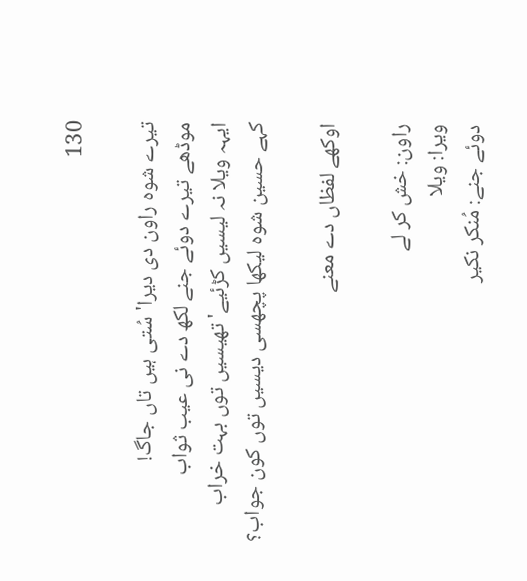130

تیرے شوہ راون دی دیرا' سُتی ہیں تاں جاگ!
موڈھے تیرے دوئے جنے لکھ دے نی عیب ثواب
ایہہ ویلا نہ لیسیں کڑئیے' تھیسیں توں بہت خراب
کہے حسین شوہ لیکھا پچھسی دیسیں توں کون جواب؟

اوکھے لفظاں دے معنے

راون: خش کر لے
ویرا: ویلا
دوئے جنے: مُنکر نکیر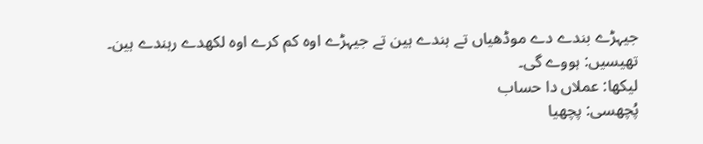جیہڑے بندے دے موڈھیاں تے ہندے ہین تے جیہڑے اوہ کم کرے اوہ لکھدے رہندے ہین۔
تھیسیں: ہووے گی۔
لیکھا: عملاں دا حساب
پُچھسی: پچھیا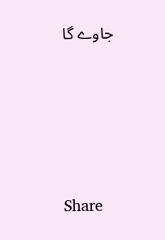جاوے گا




Share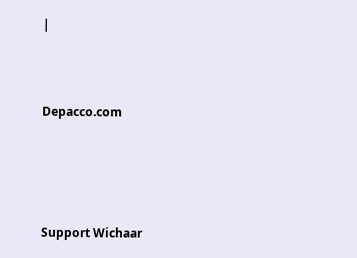|




Depacco.com






Support Wichaar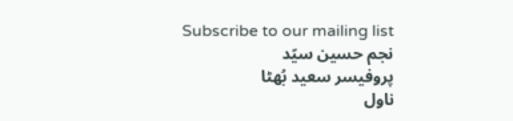Subscribe to our mailing list
نجم حسین سیّد
پروفیسر سعید بُھٹا
ناول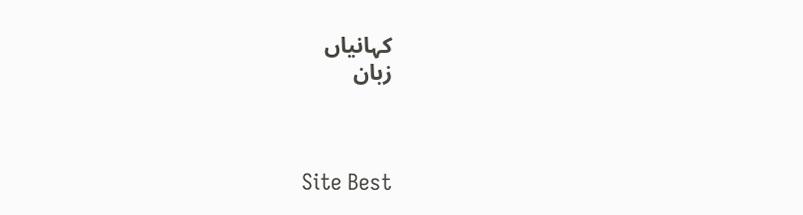کہانیاں
زبان



Site Best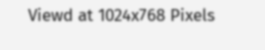Viewd at 1024x768 Pixels